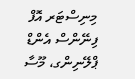މިނިސްޓަރ އޮފް ފިނޭންސް އެންޑް ޕްލޭނިންގ، މޫސާ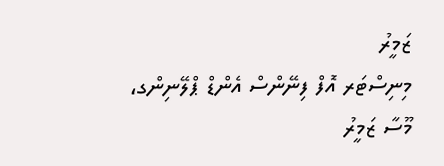ޒަމީރު
މިނިސްޓަރ އޮފް ފިނޭންސް އެންޑް ޕްލޭނިންގ، މޫސާ ޒަމީރު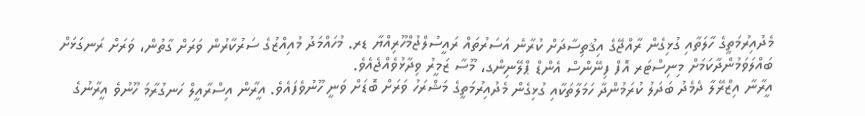މެދުއިރުމަތީގެ ހާލަތާއި ގުޅިގެން ރާއްޖޭގެ އިޤުތިސާދަށް ކުރާނެ އަސަރުތައް ރައީސުލްޖުމްހޫރިއްޔާ ޑރ. މުހައްމަދު މުއިއްޒުގެ ސަރުކާރުން ވަރަށް ގާތުން، ވަރަށް ރަނގަޅަށް ބައްލަވަމުންދާކަމަށް މިނިސްޓަރ އޮފް ފިނޭންސް އެންޑް ޕްލޭނިންގ، މޫސާ ޒަމީރު ވިދާޅުވެއްޖެއެވެ.
އީރާނާ އިޒްރޭލާ ދެމެދު ބަދަލު ކުރަމުންދާ ހަމަލާތަކާއި ގުޅިގެން މެދުއިރުމަތީގެ މަޝްރަހު ވަރަށް ބޮޑަށް ވަނީ ހޫނުވެފައެވެ. އީރާން އިސްރާއީލް ހަނގުރާމަ ހޫނުވެ އީރާނުގެ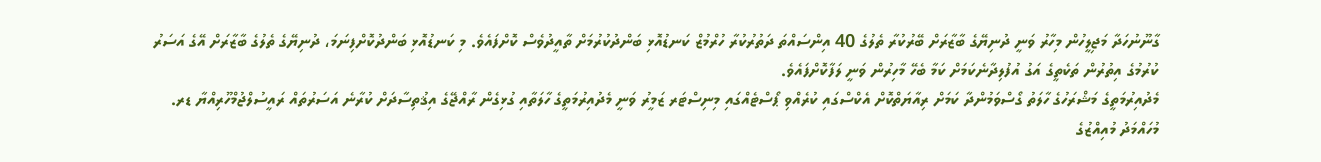ގާނޫނުހަދާ މަޖިލީހުން މިހާރު ވަނީ ދުނިޔޭގެ ބާޒާރަށް ބޭރުކުރާ ތެލުގެ 40 އިންސައްތަ ދަތުރުކުރާ ހުރްމުޒް ކަނޑުއޮޅި ބަންދުކުރުމަށް ތާއީދުވެސް ކޮށްފައެވެ. މި ކަނޑުއޮޅި ބަންދުކޮށްފިނަމަ، ދުނިޔޭގެ ތެލުގެ ބާޒާރަށް އޭގެ އަސަރު ކުރުމުގެ އިތުރުން ތަކެތީގެ އަގު އުފުލިދާނެކަމަށް ކަމާ ބެހޭ މާހިރުން ވަނީ ލަފާކޮށްފައެވެ.
މެދުއިރުމަތީގެ މަޝްރަހުގެ ހާލަތު ގޯސްވަމުންދާ ކަމަށް ރިއާޔަތްކޮށް އެކްސްގައި ކުރެއްވި ޕޯސްޓެއްގައި މިނިސްޓަރ ޒަމީރު ވަނީ މެދުއިރުމަތީގެ ހާލަތާއި ގުޅިގެން ރާއްޖޭގެ އިޤުތިސާދަށް ކުރާނެ އަސަރުތައް ރައީސުލްޖުމްހޫރިއްޔާ ޑރ. މުހައްމަދު މުއިއްޒުގެ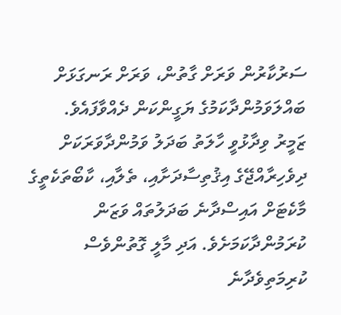ސަރުކާރުން ވަރަށް ގާތުން، ވަރަށް ރަނގަޅަށް ބައްލަވަމުންދާކަމުގެ ޔަގީންކަން ދެއްވާފައެވެ.
ޒަމީރު ވިދާޅުވީ ހާލަތު ބަދަލު ވަމުންދާވަރަކަށް ދިވެހިރާއްޖޭގެ އިޤުތިސާދަށާއި، ތެލާއި، ކާބޯތަކެތީގެ މާކެޓަށް އައިސްދާނެ ބަދަލުތައް ވަޒަން ކުރަމުންދާކަމަށެވެ. އަދި މާލީ ގޮތުންވެސް ކުރިމަތިވެދާނެ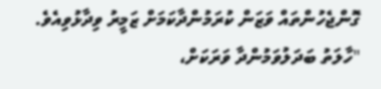ގޮންޖެހުންތައް ވަޒަން ކުރަމުންދާކަމަށް ޒަމީރު ވިދާޅުވިއެވެ.
"ހާލަތު ބަދަލުވަމުންދާ ވަރަކަށް،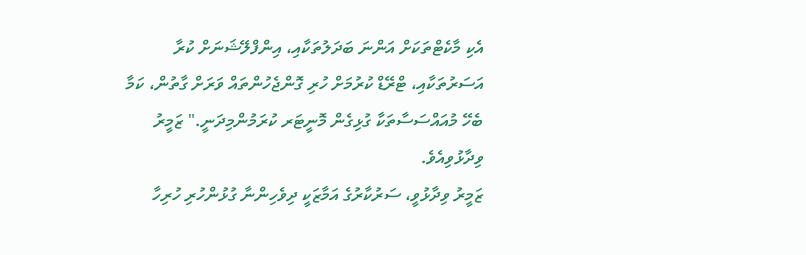އެކި މާކެޓްތަކަށް އަންނަ ބަދަލުތަކާއި، އިންފްލޭޝަނަށް ކުރާ އަސަރުތަކާއި، ޓްރޭޑް ކުރުމަށް ހުރި ގޮންޖެހުންތައް ވަރަށް ގާތުން، ކަމާ ބެހޭ މުއައްސަސާތަކާ ގުޅިގެން މޮނީޓަރ ކުރަމުންމިދަނީ." ޒަމީރު ވިދާޅުވިއެވެ.
ޒަމީރު ވިދާޅުވީ، ސަރުކާރުގެ އަމާޒަކީ ދިވެހިންނާ ގުޅުންހުރި ހުރިހާ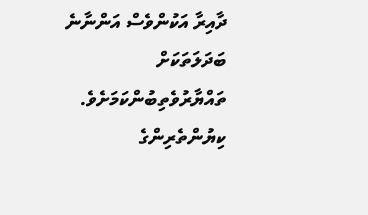ދާއިރާ އަކުންވެސް އަންނާނެ ބަދަލަތަކަށް ތައްޔާރުވެތިބުންކަމަށެވެ.
ކިޔުންތެރިންގެ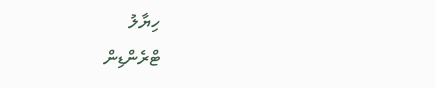ހިޔާލު
ޓްރެންޑިން